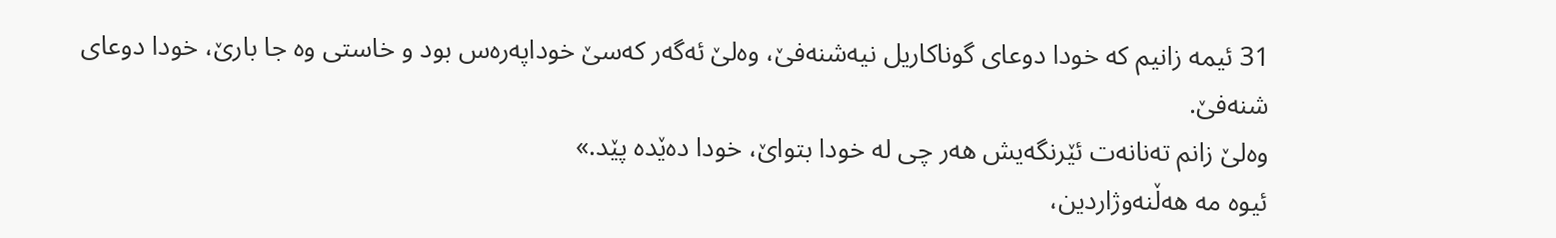31 ئیمه زانیم که خودا دوعای گوناکاریل نیەشنەفێ، وەلێ ئەگەر کەسێ خوداپەرەس بود و خاستی وه جا بارێ، خودا دوعای شنەفێ.
وەلێ زانم تەنانەت ئێرنگەیش هەر چی له خودا بتواێ، خودا دەێده پێد.»
ئیوه مه هەڵنەوژاردین،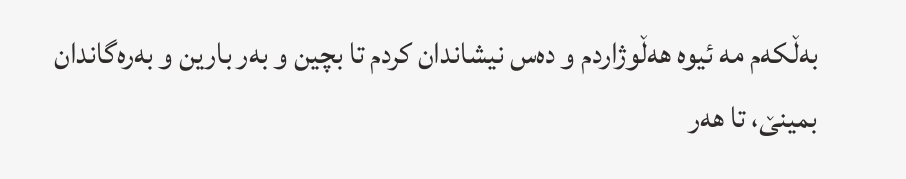بەڵکەم مه ئیوه هەڵوژاردم و دەس نیشاندان کردم تا بچین و بەر بارین و بەرەگاندان بمینێ، تا هەر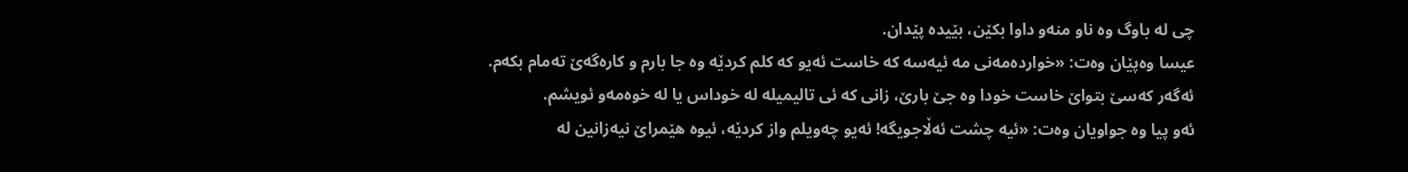چی له باوگ وه ناو منەو داوا بکێن، بێیده پێدان.
عیسا وەپێان وەت: «خواردەمەنی مه ئیەسه که خاست ئەیو که کلم کردێه وه جا بارم و کارەگەێ تەمام بکەم.
ئەگەر کەسێ بتواێ خاست خودا وه جێ بارێ، زانی که ئی تالیمیله له خوداس یا له خوەمەو ئویشم.
ئەو پیا وه جواویان وەت: «ئیه چشت ئەڵاجویگە! ئەیو چەویلم واز کردێه، ئیوه هێمراێ نیەزانين له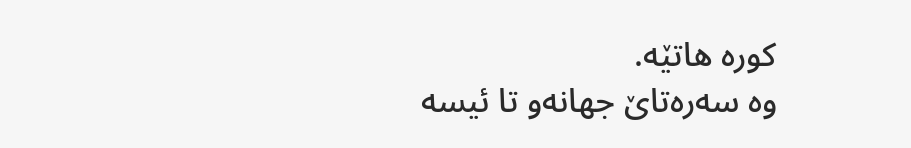کوره هاتێه.
وه سەرەتاێ جهانەو تا ئیسه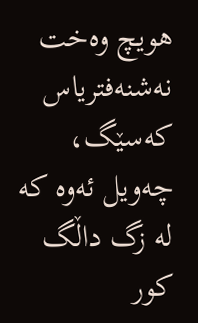هویچ وەخت نەشنەفتریاس کەسێگ، چەویل ئەوه که له زگ داڵگ کور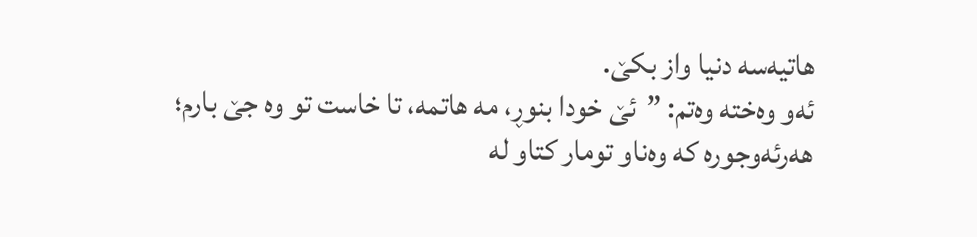هاتیەسه دنیا واز بکێ.
ئەو وەخته وەتم: ”ئێ خودا بنوڕ، مه هاتمه، تا خاست تو وه جێ بارم؛ هەرئەوجوره که وەناو تومار کتاو له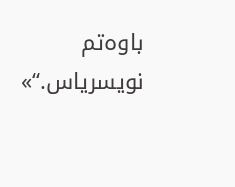باوەتم نویسریاس.“»